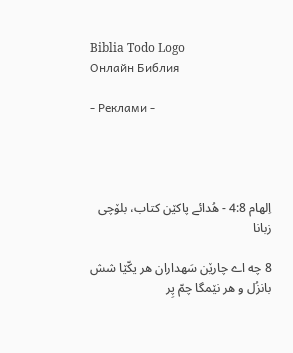Biblia Todo Logo
Онлайн Библия

- Реклами -




اِلهام 4:8 - هُدائے پاکێن کتاب، بلۆچی زبانا

8 چه اے چارێن سَهداران هر یکّێا شش بانزُل و هر نێمگا چمّ پِر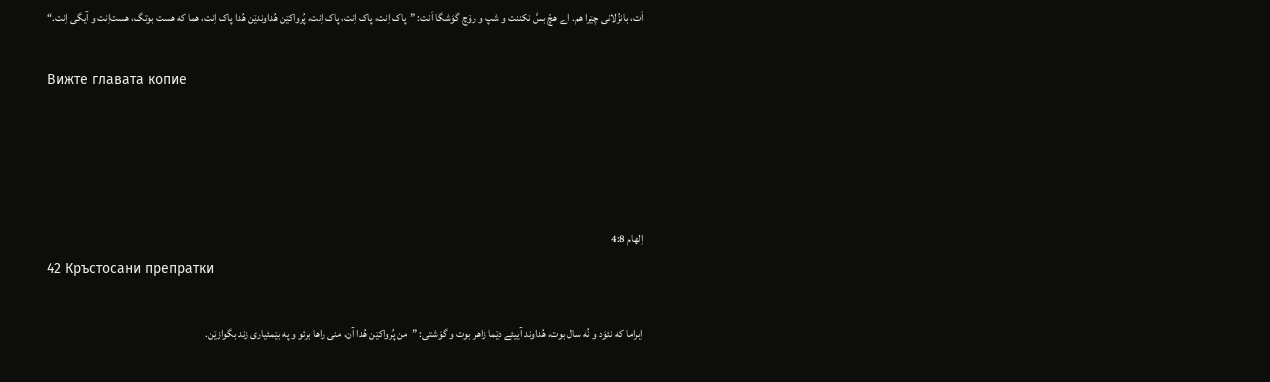اَت، بانزُلانی چێرا هم. اے هچّ بسَّ نکننت و شپ و رۆچ گوَشگا اَنت: ”پاک اِنت، پاک اِنت، پاک اِنت، پُرواکێن هُداوندێن هُدا پاک اِنت، هما که هست بوتگ، هست‌اِنت و آیگی اِنت.“

Вижте главата копие




اِلهام 4:8
42 Кръстосани препратки

اِبراما که نئوَد و نُه سال بوت، هُداوند آییئے دێما زاهر بوت و گوَشتی: ”من پُرواکێن هُدا آن، منی راها برئو و په بێمئیاری زند بگوازێن.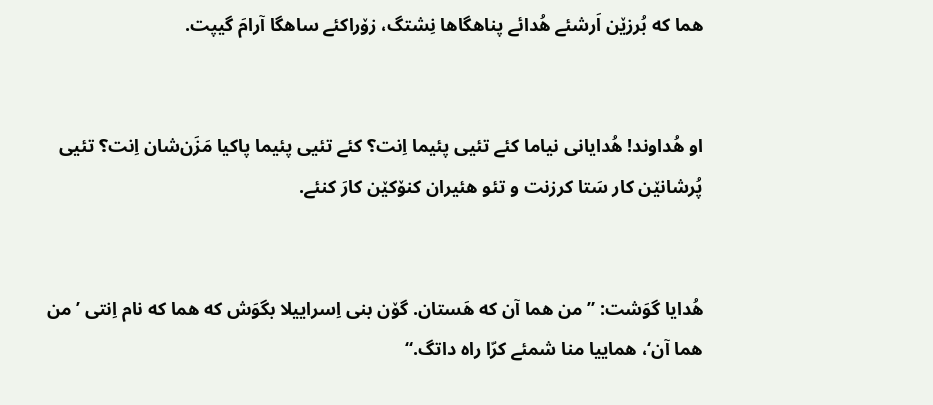هما که بُرزێن اَرشئے هُدائے پناهگاها نِشتگ، زۆراکئے ساهگا آرامَ گیپت.


او هُداوند! هُدایانی نیاما کئے تئیی پئیما اِنت؟ کئے تئیی پئیما پاکیا مَزَن‌شان اِنت؟ تئیی پُرشانێن کار سَتا کرزنت و تئو هئیران کنۆکێن کارَ کنئے.


هُدایا گوَشت: ”من هما آن که هَستان. گۆن بنی اِسراییلا بگوَش که هما که نام اِنتی ’من هما آن‘، هماییا منا شمئے کرّا راه داتگ.“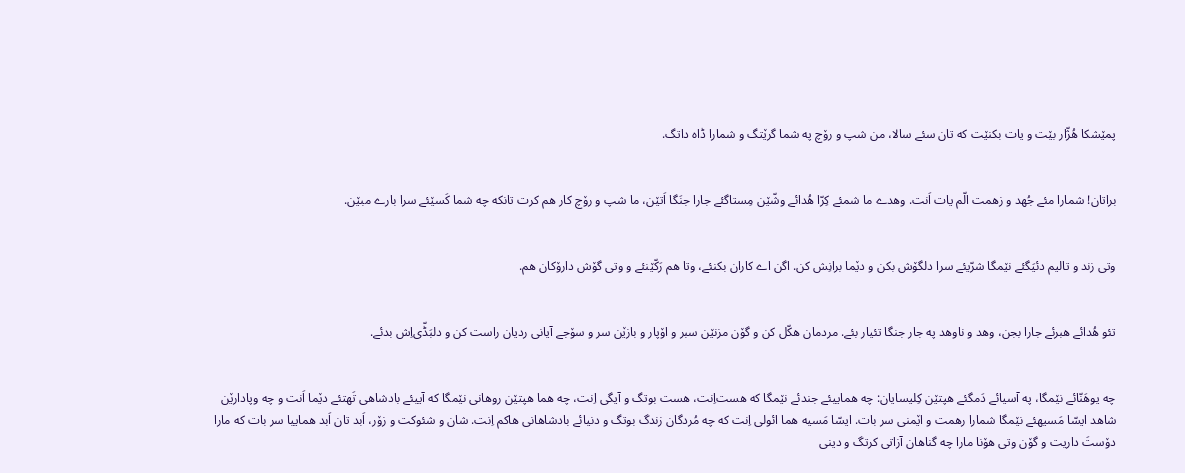پمێشکا هُژّار بێت و یات بکنێت که تان سئے سالا، من شپ و رۆچ په شما گرێتگ و شمارا ڈاه داتگ.


براتان! شمارا مئے جُهد و زهمت الّم یات اَنت. وهدے ما شمئے کِرّا هُدائے وشّێن مِستاگئے جارا جنَگا اَتێن، ما شپ و رۆچ کار هم کرت تانکه چه شما کَسێئے سرا بارے مبێن.


وتی زند و تالیم دئیَگئے نێمگا شرّیئے سرا دلگۆش بکن و دێما برانِش کن. اگن اے کاران بکنئے، وتا هم رَکّێنئے و وتی گۆش دارۆکان هم.


تئو هُدائے هبرئے جارا بجن، وهد و ناوهد په جار جنگا تئیار بئے. مردمان هکّل کن و گۆن مزنێن سبر و اۆپار و بازێن سر و سۆجے آیانی ردیان راست کن و دلبَڈّی‌اِش بدئے.


چه یوهَنّائے نێمگا، په آسیائے دَمگئے هپتێن کِلیسایان: چه هماییئے جندئے نێمگا که هست‌اِنت، هست بوتگ و آیگی اِنت، چه هما هپتێن روهانی نێمگا که آییئے بادشاهی تَهتئے دێما اَنت و چه وپادارێن شاهد ایسّا مَسیهئے نێمگا شمارا رهمت و اێمنی سر بات. ایسّا مَسیه هما ائولی اِنت که چه مُردگان زندگ بوتگ و دنیائے بادشاهانی هاکم اِنت. شان و شئوکت و زۆر، اَبد تان اَبد هماییا سر بات که مارا دۆستَ داریت و گۆن وتی هۆنا مارا چه گناهان آزاتی کرتگ و دینی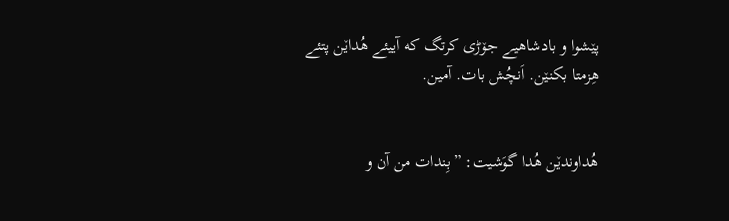پێشوا و بادشاهیے جۆڑی کرتگ که آییئے هُداێن پتئے هِزمتا بکنێن. اَنچُش بات. آمین.


هُداوندێن هُدا گوَشیت: ”بِندات من آن و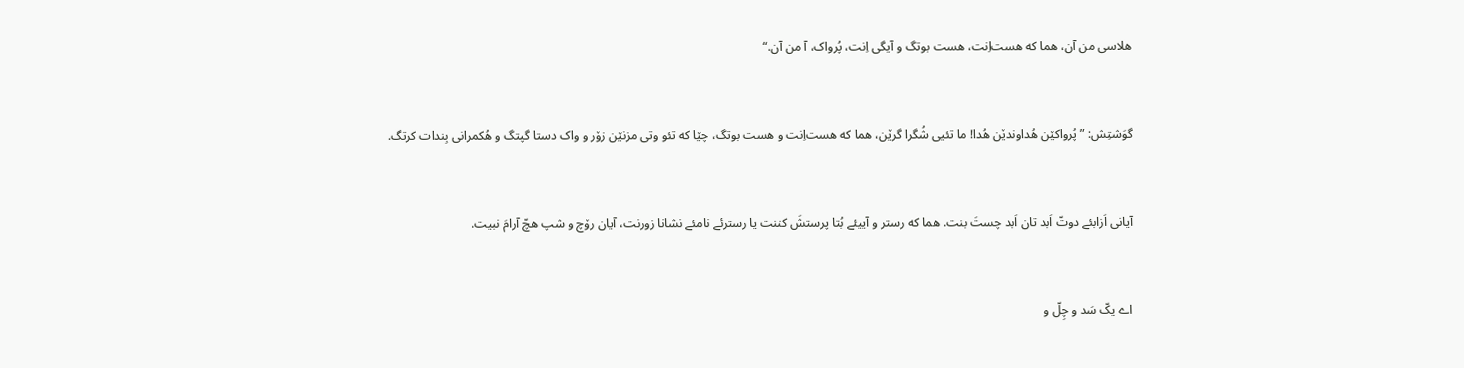هلاسی من آن، هما که هست‌اِنت، هست بوتگ و آیگی اِنت، پُرواک، آ من آن.“


گوَشتِش: ”پُرواکێن هُداوندێن هُدا! ما تئیی شُگرا گرێن، هما که هست‌اِنت و هست بوتگ، چێا که تئو وتی مزنێن زۆر و واک دستا گپتگ و هُکمرانی بِندات کرتگ.


آیانی اَزابئے دوتّ اَبد تان اَبد چستَ بنت. هما که رستر و آییئے بُتا پرستشَ کننت یا رسترئے نامئے نشانا زورنت، آیان رۆچ و شپ هچّ آرامَ نبیت.


اے یکّ سَد و چِلّ و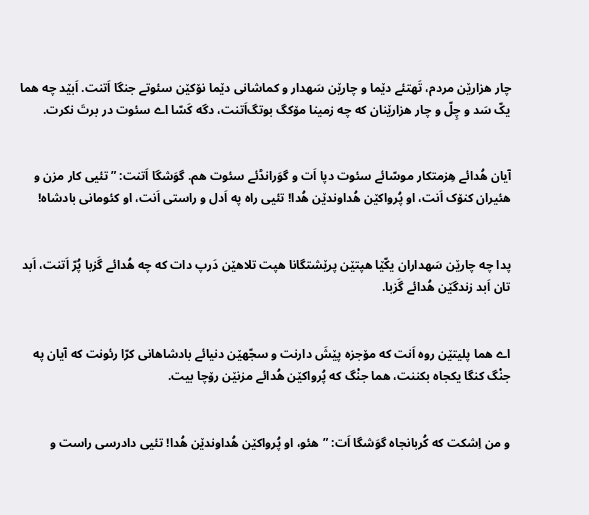چار هزارێن مردم، تَهتئے دێما و چارێن سَهدار و کماشانی دێما نۆکێن سئوتے جنگا اَتنت. اَبێد چه هما یکّ سَد و چِلّ و چار هزارێنان که چه زمینا مۆکگ بوتگ‌اَتنت، دگه کَسّا اے سئوت در برتَ نکرت.


آیان هُدائے هِزمتکار موسّائے سئوت دپا اَت و گوَرانڈئے سئوت هم. گوَشگا اَتنت: ”تئیی کار مزن و هئیران کنۆک اَنت، او پُرواکێن هُداوندێن هُدا! تئیی راه په اَدل و راستی اَنت، او کئومانی بادشاه!


پدا چه چارێن سَهداران یکّێا هپتێن پرێشتگانا هپت تلاهێن دَرپ دات که چه هُدائے گَزبا پُرّ اَتنت، اَبد تان اَبد زندگێن هُدائے گَزبا.


اے هما پلیتێن روه اَنت که مۆجزه پێشَ دارنت و سجّهێن دنیائے بادشاهانی کرّا رئونت که آیان په جنْگ کنگا یکجاه بکننت، هما جنْگ که پُرواکێن هُدائے مزنێن رۆچا بیت.


و من اِشکت که کُربانجاه گوَشگا اَت: ”هئو، او پُرواکێن هُداوندێن هُدا! تئیی دادرسی راست و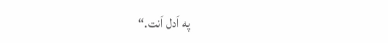په اَدل اَنت.“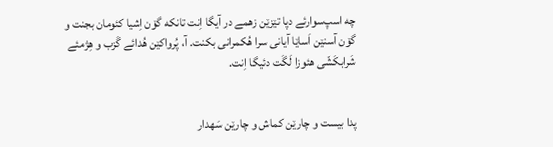چه اسپ‌سوارئے دپا تێزێن زهمے در آیگا اِنت تانکه گۆن اِشیا کئومان بجنت و گۆن آسنێن اَساێا آیانی سرا هُکمرانی بکنت. آ، پُرواکێن هُدائے گَزب و هِژمئے شَرابکَشّی هئوزا لَگَت دئیگا اِنت.


پدا بیست و چارێن کماش و چارێن سَهدار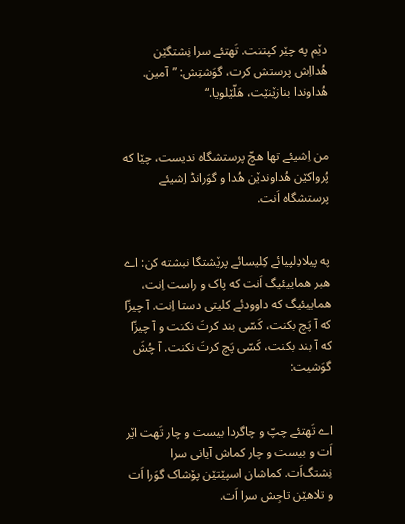دێم په چێر کپتنت. تَهتئے سرا نِشتگێن هُدااِش پرستش کرت، گوَشتِش: ”آمین. هُداوندا بنازێنێت، هَلّێلویا.“


من اِشیئے تها هچّ پرستشگاه ندیست، چێا که پُرواکێن هُداوندێن هُدا و گوَرانڈ اِشیئے پرستشگاه اَنت.


په پیلادِلپیائے کِلیسائے پرێشتگا نبشته کن: اے هبر هماییئیگ اَنت که پاک و راست اِنت، هماییئیگ که داوودئے کلیتی دستا اِنت. آ چیزّا که آ پَچ بکنت، کَسّی بند کرتَ نکنت و آ چیزّا که آ بند بکنت، کَسّی پَچ کرتَ نکنت. آ چُشَ گوَشیت:


اے تَهتئے چپّ و چاگردا بیست و چار تَهت اێر اَت و بیست و چار کماش آیانی سرا نِشتگ‌اَت. کماشان اسپێتێن پۆشاک گوَرا اَت و تلاهێن تاجِش سرا اَت.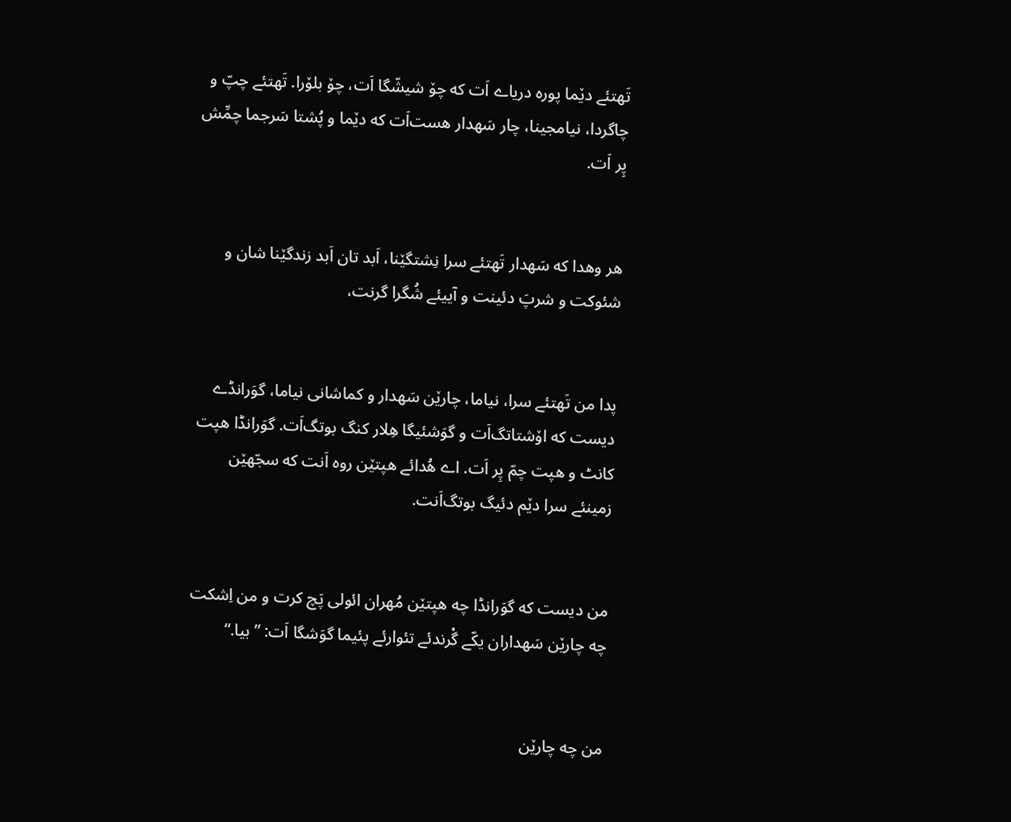تَهتئے دێما پوره دریاے اَت که چۆ شیشّگا اَت، چۆ بلۆرا. تَهتئے چپّ و چاگردا، نیامجینا، چار سَهدار هست‌اَت که دێما و پُشتا سَرجما چمِّش پِر اَت.


هر وهدا که سَهدار تَهتئے سرا نِشتگێنا، اَبد تان اَبد زندگێنا شان و شئوکت و شرپَ دئینت و آییئے شُگرا گرنت،


پدا من تَهتئے سرا، نیاما، چارێن سَهدار و کماشانی نیاما، گوَرانڈے دیست که اۆشتاتگ‌اَت و گوَشئیگا هِلار کنگ بوتگ‌اَت. گوَرانڈا هپت کانٹ و هپت چمّ پِر اَت. اے هُدائے هپتێن روه اَنت که سجّهێن زمینئے سرا دێم دئیگ بوتگ‌اَنت.


من دیست که گوَرانڈا چه هپتێن مُهران ائولی پَچ کرت و من اِشکت چه چارێن سَهداران یکّے گْرندئے تئوارئے پئیما گوَشگا اَت: ”بیا.“


من چه چارێن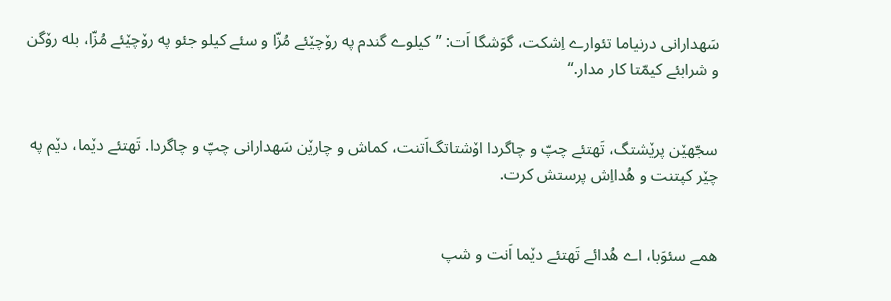سَهدارانی درنیاما تئوارے اِشکت، گوَشگا اَت: ”کیلوے گندم په رۆچێئے مُزّا و سئے کیلو جئو په رۆچێئے مُزّا، بله رۆگن و شرابئے کیمّتا کار مدار.“


سجّهێن پرێشتگ، تَهتئے چپّ و چاگردا اۆشتاتگ‌اَتنت، کماش و چارێن سَهدارانی چپّ و چاگردا. تَهتئے دێما، دێم په چێر کپتنت و هُدااِش پرستش کرت.


همے سئوَبا، اے هُدائے تَهتئے دێما اَنت و شپ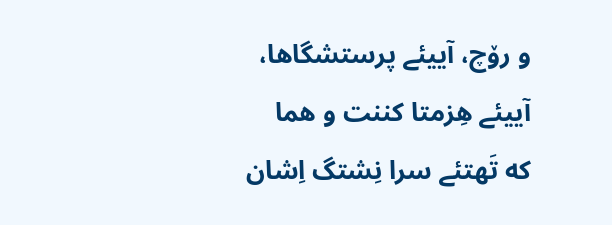و رۆچ، آییئے پرستشگاها، آییئے هِزمتا کننت و هما که تَهتئے سرا نِشتگ اِشان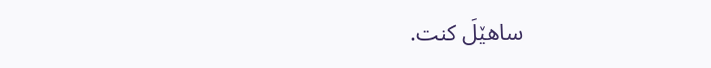ساهێلَ کنت.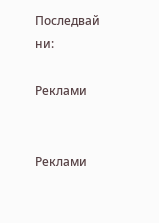Последвай ни:

Реклами


Реклами